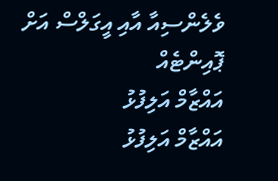ވެލެންސިއާ އާއި އީގަލްސް އަށް ޕޮއިންޓެއް
އައްޒާމް އަލިފުޅު
އައްޒާމް އަލިފުޅު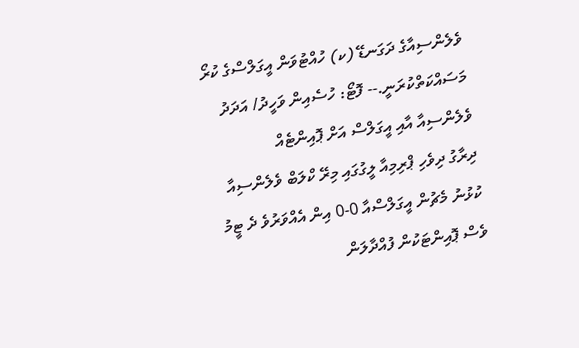ވެލެންސިއާގެ ދަގަނޑޭ (ކ) ހުއްޓުވަން އީގަލްސްގެ ކުރޯ މަސައްކަތްކުރަނީ.-- ފޮޓޯ: ހުސެއިން ވަހީދު/ އަދަދު
ވެލެންސިއާ އާއި އީގަލްސް އަށް ޕޮއިންޓެއް
ދިރާގު ދިވެހި ޕްރިމިއާ ލީގުގައި މިރޭ ކްލަބް ވެލެންސިއާ ކުޅުނު މެޗުން އީގަލްސްއާ 0-0 އިން އެއްވަރުވެ ދެ ޓީމު ވެސް ޕޮއިންޓަކުން ފުއްދާލަން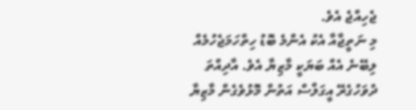ޖެހިއްޖެ އެވެ.
މި ނަތީޖާއާ އެކު އެންމެ ބޮޑު ހިތްހަމަޖެހުމެއް ލިބޭނެ އެއް ބަޔަކީ މާޒިޔާ އެވެ. އާދިއްތަ ދުވަހުގެރޭ އީގަލްސް އަތުން މޮޅުވެގެން މާޒިޔާ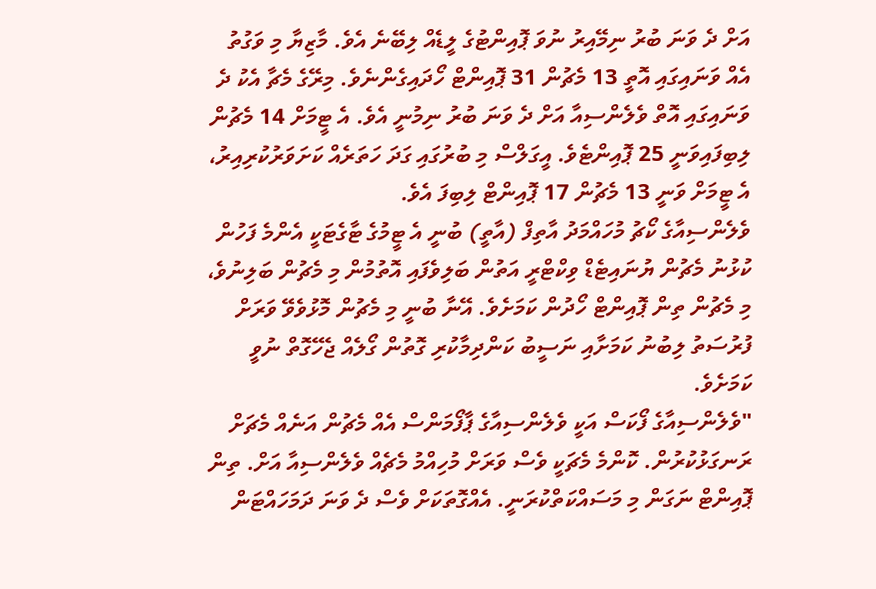އަށް ދެ ވަނަ ބުރު ނިމޭއިރު ނުވަ ޕޮއިންޓުގެ ލީޑެއް ލިބޭނެ އެވެ. މާޒިޔާ މި ވަގުތު އެއް ވަނައިގައި އޮތީ 13 މެޗުން 31 ޕޮއިންޓް ހޯދައިގެންނެވެ. މިރޭގެ މެޗާ އެކު ދެ ވަނައިގައި އޮތް ވެލެންސިއާ އަށް ދެ ވަނަ ބުރު ނިމުނީ އެވެ. އެ ޓީމަށް 14 މެޗުން ލިބިފައިވަނީ 25 ޕޮއިންޓެވެ. އީގަލްސް މި ބުރުގައި ގަދަ ހަތަރެއް ކަށަވަރުކުރިއިރު، އެ ޓީމަށް ވަނީ 13 މެޗުން 17 ޕޮއިންޓް ލިބިފަ އެވެ.
ވެލެންސިއާގެ ކޯޗު މުހައްމަދު އާތިފް (އާތީ) ބުނީ އެ ޓީމުގެ ޓާގެޓަކީ އެންމެ ފަހުން ކުޅުނު މެޗުން ޔުނައިޓެޑް ވިކްޓްރީ އަތުން ބަލިވެފައި އޮތުމުން މި މެޗުން ބަލިނުވެ، މި މެޗުން ތިން ޕޮއިންޓް ހޯދުން ކަމަށެވެ. އޭނާ ބުނީ މި މެޗުން މޮޅުވެވޭ ވަރަށް ފުރުސަތު ލިބުނު ކަމަށާއި ނަސީބު ކަންދިމާކުރި ގޮތުން ގޯލެއް ޖެހޭގޮތް ނުވީ ކަމަށެވެ.
"ވެލެންސިއާގެ ފޯކަސް އަކީ ވެލެންސިއާގެ ޕާފޯމަންސް އެއް މެޗުން އަނެއް މެޗަށް ރަނގަޅުކުރުން. ކޮންމެ މެޗަކީ ވެސް ވަރަށް މުހިއްމު މެޗެއް ވެލެންސިއާ އަށް. ތިން ޕޮއިންޓް ނަގަން މި މަސައްކަތްކުރަނީ. އެއްގޮތަކަށް ވެސް ދެ ވަނަ ދަމަހައްޓަން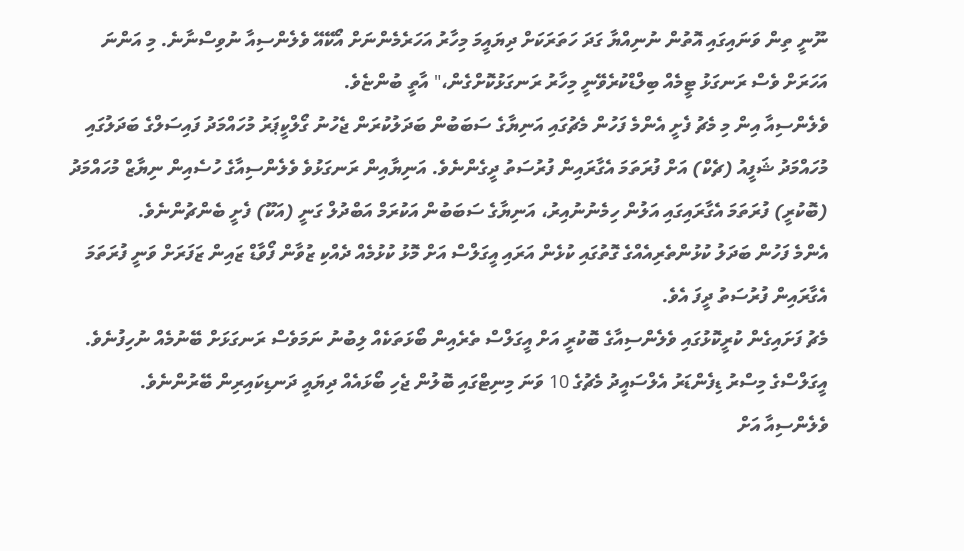ނޫނީ ތިން ވަނައިގައި އޮތުން ނުނިއްޔާ ގަދަ ހަތަރަކަށް ދިޔައީމަ މިހާރު އަހަރެމެންނަށް އޯކޭއޭ ވެލެންސިއާ ނުވިސްނާނެ. މި އަންނަ އަހަރަށް ވެސް ރަނގަޅު ޓީމެއް ބިލްޑްކުރެވޭނީ މިހާރު ރަނގަޅުކޮށްގެން،" އާތީ ބުންޏެވެ.
ވެލެންސިއާ އިން މި މެޗު ފެށީ އެންމެ ފަހުން މެޗުގައި އަނިޔާގެ ސަބަބުން ބަދަލުކުރަން ޖެހުނު ގޯލްކީޕަރު މުހައްމަދު ފައިސަލްގެ ބަދަލުގައި މުހައްމަދު ޝަފީއު (ޗެކް) އަށް ފުރަތަމަ އެގާރައިން ފުރުސަތު ދީގެންނެވެ. އަނިޔާއިން ރަނގަޅުވެ ވެލެންސިއާގެ ހުސެއިން ނިޔާޒް މުހައްމަދު (ބޮކުރީ) ފުރަތަމަ އެގާރައިގައި އަލުން ހިމެނުނުއިރު، އަނިޔާގެ ސަބަބުން އަކުރަމް އަބްދުލް ގަނީ (އަކޫ) ފެށީ ބެންޗުންނެވެ.
އެންމެ ފަހުން ބަދަލު ކުޅުންތެރިއެއްގެ ގޮތުގައި ކުޅެން އަރައި އީގަލްސް އަށް މޮޅު ކުޅުމެއް ދެއްކި ޒުވާން ފޯވާޑް ޒައިން ޒަފަރަށް ވަނީ ފުރަތަމަ އެގާރައިން ފުރުސަތު ދީފަ އެވެ.
މެޗު ފަށައިގެން ކުރީކޮޅުގައި ވެލެންސިއާގެ ބޮކުރީ އަށް އީގަލްސް ތެރެއިން ބޯޅަތަކެއް ލިބުނު ނަމަވެސް ރަނގަޅަށް ބޭނުމެއް ނުހިފުނެވެ. އީގަލްސްގެ މިސްރު ޑިފެންޑަރު އެލްސައީދު މެޗުގެ 10 ވަނަ މިނިޓްގައި ބޮލުން ޖެހި ބޯޅައެއް ދިޔައީ ދަނޑިކައިރިން ބޭރުންނެވެ.
ވެލެންސިއާ އަށް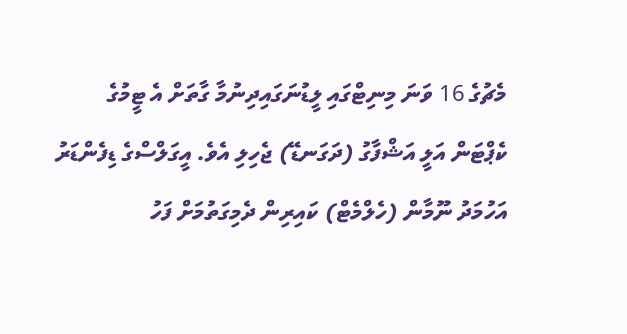މެޗުގެ 16 ވަނަ މިނިޓްގައި ލީޑުނަގައިދިނުމާ ގާތަށް އެ ޓީމުގެ ކެޕްޓަން އަލީ އަޝްފާގު (ދަގަނޑޭ) ޖެހިލި އެވެ. އީގަލްސްގެ ޑިފެންޑަރު އަހުމަދު ނޫމާން (ހެލްމެޓް) ކައިރިން ދެމިގަތުމަށް ފަހު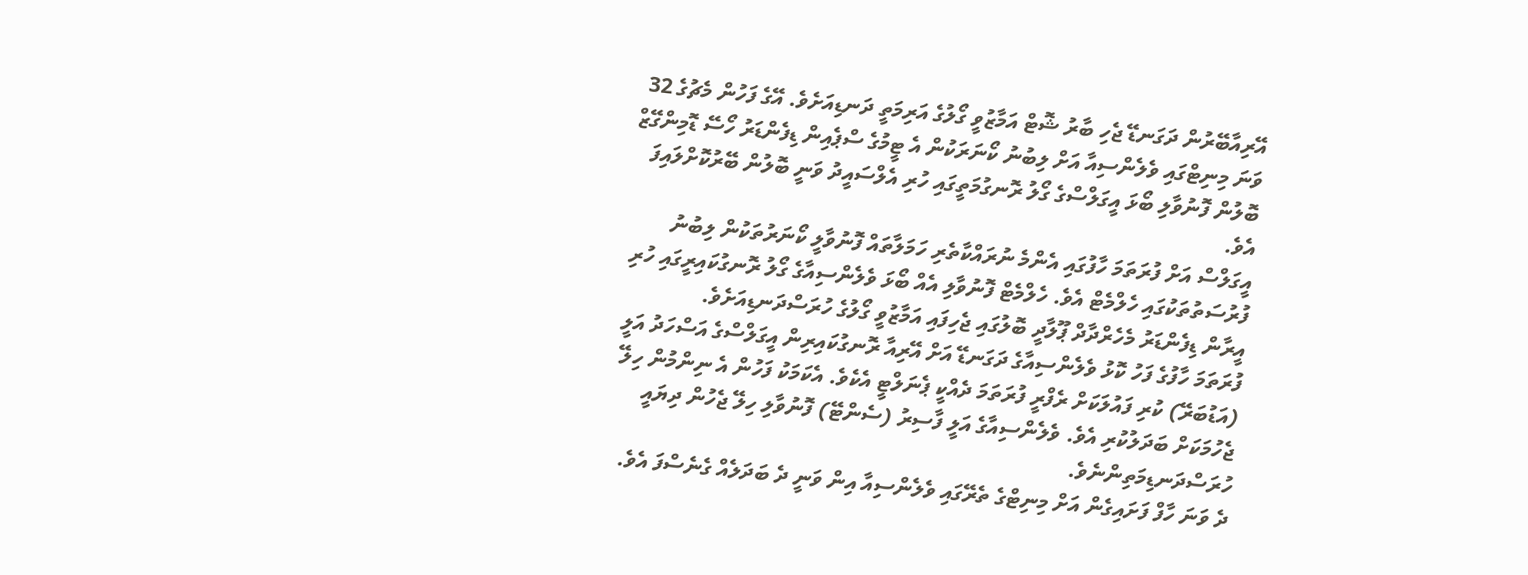އޭރިއާބޭރުން ދަގަނޑޭ ޖެހި ބާރު ޝޮޓް އަމާޒުވީ ގޯލުގެ އަރިމަތީ ދަނޑިއަށެވެ. އޭގެ ފަހުން މެޗުގެ 32 ވަނަ މިނިޓްގައި ވެލެންސިއާ އަށް ލިބުނު ކޯނަރަކުން އެ ޓީމުގެ ސްޕެއިން ޑިފެންޑަރު ހޯސޭ ޑޮމިންގޭޒް ބޮލުން ފޮނުވާލި ބޯޅަ އީގަލްސްގެ ގޯލު ރޮނގުމަތީގައި ހުރި އެލްސައީދު ވަނީ ބޮލުން ބޭރުކޮށްލައިފަ އެވެ.
އީގަލްސް އަށް ފުރަތަމަ ހާފުގައި އެންމެ ނުރައްކާތެރި ހަމަލާތައް ފޮނުވާލީ ކޯނަރުތަކުން ލިބުނު ފުރުސަތުތަކުގައި ހެލްމެޓް އެވެ. ހެލްމެޓް ފޮނުވާލި އެއް ބޯޅަ ވެލެންސިއާގެ ގޯލު ރޮނގުކައިރީގައި ހުރި އީރާން ޑިފެންޑަރު މެހެރްދާދް ޕޫލާދީ ބޮލުގައި ޖެހިފައި އަމާޒުވީ ގޯލުގެ ހުރަސްދަނޑިއަށެވެ.
ފުރަތަމަ ހާފުގެ ފަހު ކޮޅު ވެލެންސިއާގެ ދަގަނޑޭ އަށް އޭރިއާ ރޮނގުކައިރިން އީގަލްސްގެ އަސްހަދު އަލީ (އަޑުބަރޭ) ކުރި ފައުލަކަށް ރެފްރީ ފުރަތަމަ ދެއްކީ ޕެނަލްޓީ އެކެވެ. އެކަމަކު ފަހުން އެ ނިންމުން ހިލޭ ޖެހުމަކަށް ބަދަލުކުރި އެވެ. ވެލެންސިއާގެ އަލީ ފާސިރު (ސެންޓޭ) ފޮނުވާލި ހިލޭ ޖެހުން ދިޔައީ ހުރަސްދަނޑިމަތިންނެވެ.
ދެ ވަނަ ހާފް ފަށައިގެން އަށް މިނިޓްގެ ތެރޭގައި ވެލެންސިއާ އިން ވަނީ ދެ ބަދަލެއް ގެނެސްފަ އެވެ.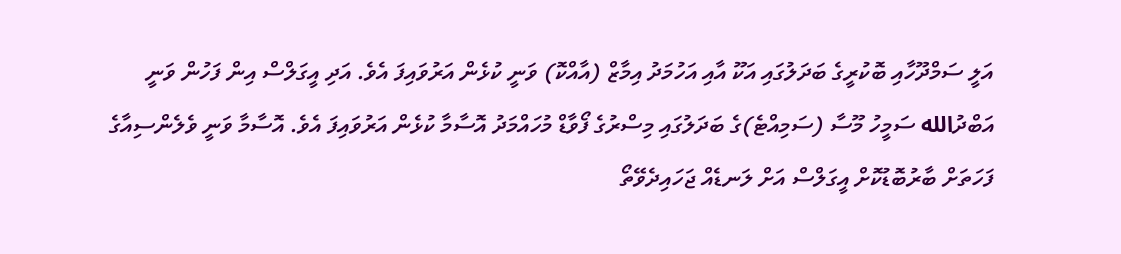އަލީ ސަމްދޫހާއި ބޮކުރީގެ ބަދަލުގައި އަކޫ އާއި އަހުމަދު އިމާޒް (އާއްކޮ) ވަނީ ކުޅެން އަރުވައިފަ އެވެ. އަދި އީގަލްސް އިން ފަހުން ވަނީ އަބްދުالله ސަމީހު މޫސާ (ސަމިއްޓެ)ގެ ބަދަލުގައި މިސްރުގެ ފޯވާޑް މުހައްމަދު އޮސާމާ ކުޅެން އަރުވައިފަ އެވެ. އޮސާމާ ވަނީ ވެލެންސިއާގެ ފަހަތަށް ބާރުބޮޑުކޮށް އީގަލްސް އަށް ލަނޑެއް ޖަހައިދެވޭތޯ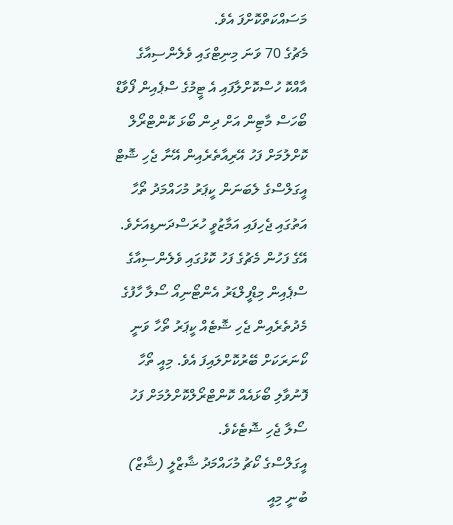މަސައްކަތްކޮށްފަ އެވެ.
މެޗުގެ 70 ވަނަ މިނިޓްގައި ވެލެންސިއާގެ އާއްކޮ ހުސްކޮށްލާފައި އެ ޓީމުގެ ސްޕެއިން ފޯވާޑް ބޯހަސް މާޓިން އަށް ދިން ބޯޅަ ކޮންޓްރޯލް ކޮށްލުމަށް ފަހު އޭރިއާތެރެއިން އޭނާ ޖެހި ޝޮޓް އީގަލްސްގެ ލެބަނަން ކީޕަރު މުހައްމަދު ތޯހާ އަތުގައި ޖެހިފައި އަމާޒުވީ ހުރަސްދަނޑިއަށެވެ. އޭގެ ފަހުން މެޗުގެ ފަހު ކޮޅުގައި ވެލެންސިއާގެ ސްޕެއިން މިޑްފީލްޑަރު އެންޓޯނިއޯ ސޯލާ ހާފުގެ މެދުތެރެއިން ޖެހި ޝޮޓެއް ކީޕަރު ތޯހާ ވަނީ ކޯނަރަކަށް ބޭރުކޮށްލައިފަ އެވެ. މިއީ ތޯހާ ފޮނުވާލި ބޯޅައެއް ކޮންޓްރޯލްކޮށްލުމަށް ފަހު ސޯލާ ޖެހި ޝޮޓެކެވެ.
އީގަލްސްގެ ކޯޗު މުހައްމަދު ޝާޒްލީ (ޝާޒް) ބުނީ މިއީ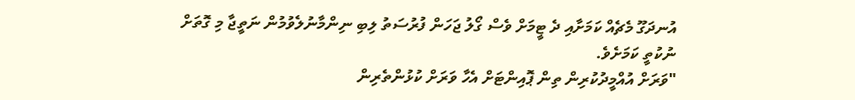އުނދަގޫ މެޗެއް ކަމަށާއި ދެ ޓީމަށް ވެސް ގޯލު ޖަހަން ފުރުސަތު ލިބި ނިންމާނުލެވުމުން ނަތީޖާ މި ގޮތަށް ނުކުތީ ކަމަށެވެ.
"ވަރަށް އުއްމީދުކުރިން ތިން ޕޮއިންޓަށް އެހާ ވަރަށް ކުޅުންތެރިން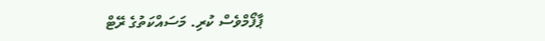ޕާފޯމްވެސް ކުރި. މަސައްކަތުގެ ރޭޓް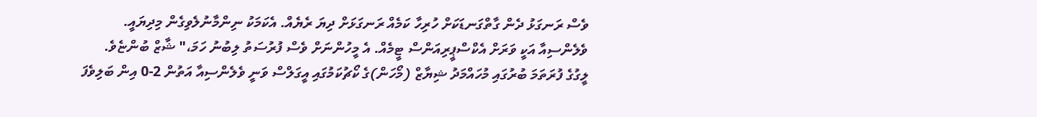ވެސް ރަނގަޅު ދެން ގާތްގަނޑަކަށް ހުރިހާ ކަމެއް ރަނގަޅަށް ދިޔަ ރެޔެއް. އެކަމަކު ނިންމާނުލެވިގެން މިދިޔައީ. ވެލެންސިއާ އަކީ ވަރަށް އެކްސްޕީރިއަންސް ޓީމެއް. އެ މީހުންނަށް ވެސް ފުރުސަތު ލިބުނު ހަމަ،" ޝާޒް ބުންޏެވެ.
ލީގުގެ ފުރަތަމަ ބުރުގައި މުހައްމަދު ޝިޔާޒް (މޯހަން)ގެ ކޯޗުކަމުގައި އީގަލްސް ވަނީ ވެލެންސިއާ އަތުން 2-0 އިން ބަލިވެފަ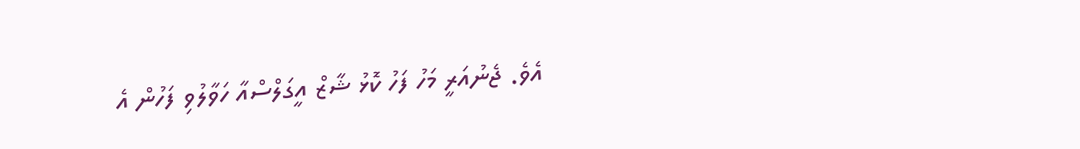އެވެ. ޖެނުއަރީ މަހު ފަހު ކޮޅު ޝާޒް އީގަލްސްއާ ހަވާލުވި ފަހުން އެ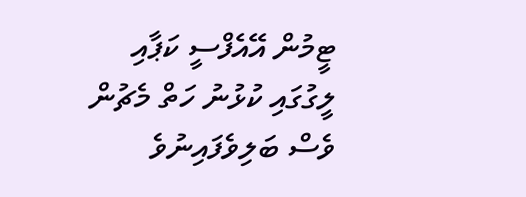ޓީމުން އޭއެފްސީ ކަޕާއި ލީގުގައި ކުޅުނު ހަތް މެޗުން ވެސް ބަލިވެފައިނުވެ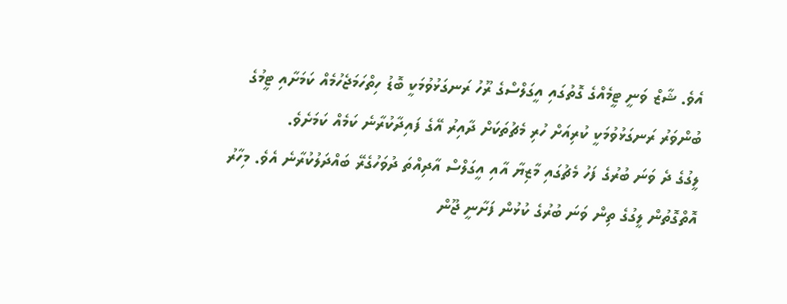އެވެ. ޝާޒް ވަނީ ޓީމެއްގެ ގޮތުގައި އީގަލްސްގެ ރޫހު ރަނގަޅުވުމަކީ ބޮޑު ހިތްހަމަޖެހުމެއް ކަމަށާއި ޓީމުގެ ބުންވަރު ރަނގަޅުވުމަކީ ކުރިއަށް ހުރި މެޗުތަކަށް ދާއިރު އޭގެ ފައިދާކުރާނެ ކަމެއް ކަމަށެވެ.
ލީގުގެ ދެ ވަނަ ބުރުގެ ފަހު މެޗުގައި މާޒިޔާ އާއި އީގަލްސް އާދިއްތަ ދުވަހުގެރޭ ބައްދަލުކުރާނެ އެވެ. މިހާރު އޮތްގޮތުން ލީގުގެ ތިން ވަނަ ބުރުގެ ކުޅުން ފަށާނީ ޖޫން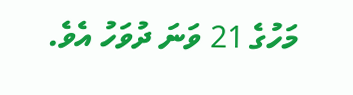މަހުގެ 21 ވަނަ ދުވަހު އެވެ.